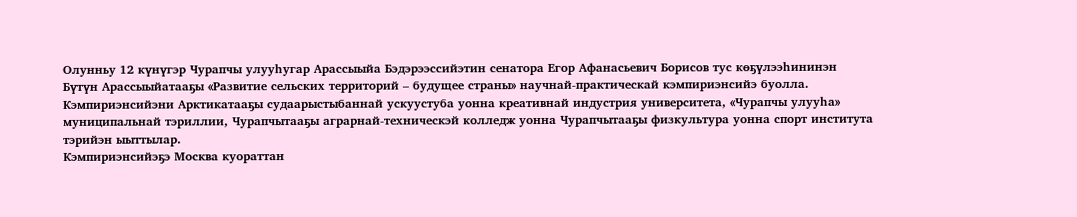Олунньу 12 күнүгэр Чурапчы улууһугар Арассыыйа Бэдэрээссийэтин сенатора Егор Афанасьевич Борисов тус көҕүлээһининэн Бүтүн Арассыыйатааҕы «Развитие сельских территорий – будущее страны» научнай-практическай кэмпириэнсийэ буолла. Кэмпириэнсийэни Арктикатааҕы судаарыстыбаннай ускуустуба уонна креативнай индустрия университета, «Чурапчы улууһа» муниципальнай тэриллии, Чурапчытааҕы аграрнай-техническэй колледж уонна Чурапчытааҕы физкультура уонна спорт института тэрийэн ыыттылар.
Кэмпириэнсийэҕэ Москва куораттан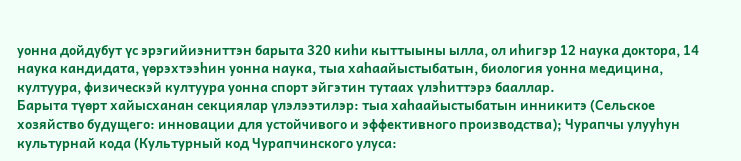уонна дойдубут үс эрэгийиэниттэн барыта 320 киһи кыттыыны ылла, ол иһигэр 12 наука доктора, 14 наука кандидата, үөрэхтээһин уонна наука, тыа хаһаайыстыбатын, биология уонна медицина, култуура, физическэй култуура уонна спорт эйгэтин тутаах үлэһиттэрэ бааллар.
Барыта түөрт хайысханан секциялар үлэлээтилэр: тыа хаһаайыстыбатын инникитэ (Сельское хозяйство будущего: инновации для устойчивого и эффективного производства); Чурапчы улууһун культурнай кода (Культурный код Чурапчинского улуса: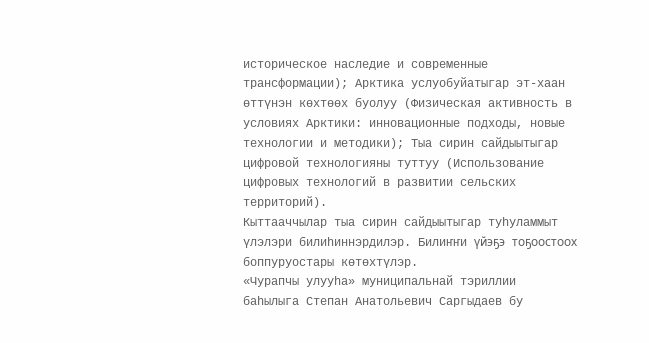историческое наследие и современные трансформации); Арктика услуобуйатыгар эт-хаан өттүнэн көхтөөх буолуу (Физическая активность в условиях Арктики: инновационные подходы, новые технологии и методики); Тыа сирин сайдыытыгар цифровой технологияны туттуу (Использование цифровых технологий в развитии сельских территорий).
Кыттааччылар тыа сирин сайдыытыгар туһуламмыт үлэлэри билиһиннэрдилэр. Билиҥҥи үйэҕэ тоҕоостоох боппуруостары көтөхтүлэр.
«Чурапчы улууһа» муниципальнай тэриллии баһылыга Степан Анатольевич Саргыдаев бу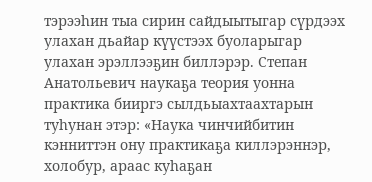тэрээһин тыа сирин сайдыытыгар сүрдээх улахан дьайар күүстээх буоларыгар улахан эрэллээҕин биллэрэр. Степан Анатольевич наукаҕа теория уонна практика бииргэ сылдьыахтаахтарын туһунан этэр: «Наука чинчийбитин кэнниттэн ону практикаҕа киллэрэннэр, холобур, араас куһаҕан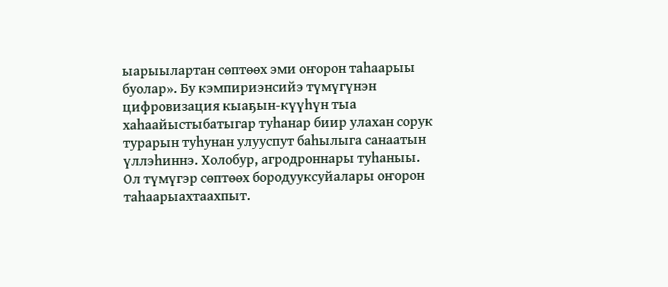ыарыылартан сөптөөх эми оҥорон таһаарыы буолар». Бу кэмпириэнсийэ түмүгүнэн цифровизация кыаҕын-күүһүн тыа хаһаайыстыбатыгар туһанар биир улахан сорук турарын туһунан улууспут баһылыга санаатын үллэһиннэ. Холобур, агродроннары туһаныы. Ол түмүгэр сөптөөх бородууксуйалары оҥорон таһаарыахтаахпыт.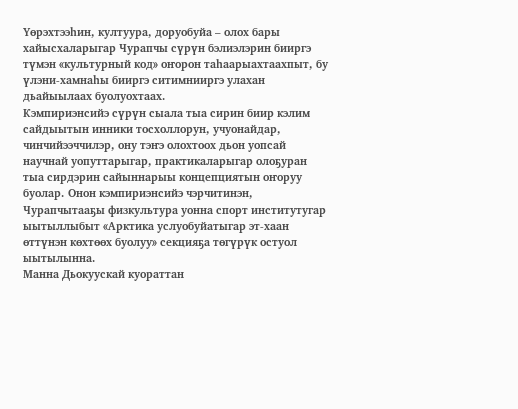Үөрэхтээһин, култуура, доруобуйа – олох бары хайысхаларыгар Чурапчы сүрүн бэлиэлэрин бииргэ түмэн «культурный код» оҥорон таһаарыахтаахпыт, бу үлэни-хамнаһы бииргэ ситимнииргэ улахан дьайыылаах буолуохтаах.
Кэмпириэнсийэ сүрүн сыала тыа сирин биир кэлим сайдыытын инники тосхоллорун, учуонайдар, чинчийээччилэр, ону тэҥэ олохтоох дьон уопсай научнай уопуттарыгар, практикаларыгар олоҕуран тыа сирдэрин сайыннарыы концепциятын оҥоруу буолар. Онон кэмпириэнсийэ чэрчитинэн, Чурапчытааҕы физкультура уонна спорт институтугар ыытыллыбыт «Арктика услуобуйатыгар эт-хаан өттүнэн көхтөөх буолуу» секцияҕа төгүрүк остуол ыытылынна.
Манна Дьокуускай куораттан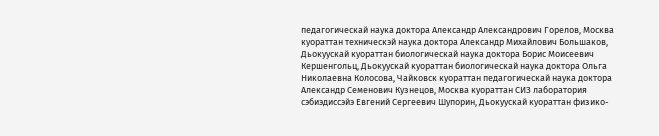педагогическай наука доктора Александр Александрович Горелов, Москва куораттан техническэй наука доктора Александр Михайлович Большаков, Дьокуускай куораттан биологическай наука доктора Борис Моисеевич Кершенгольц, Дьокуускай куораттан биологическай наука доктора Ольга Николаевна Колосова, Чайковск куораттан педагогическай наука доктора Александр Семенович Кузнецов, Москва куораттан СИЗ лаборатория сэбиэдиссэйэ Евгений Сергеевич Шупорин, Дьокуускай куораттан физико-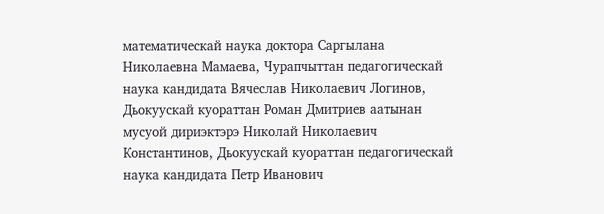математическай наука доктора Саргылана Николаевна Мамаева, Чурапчыттан педагогическай наука кандидата Вячеслав Николаевич Логинов, Дьокуускай куораттан Роман Дмитриев аатынан мусуой дириэктэрэ Николай Николаевич Константинов, Дьокуускай куораттан педагогическай наука кандидата Петр Иванович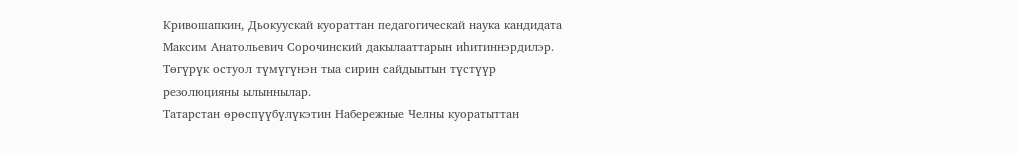Кривошапкин, Дьокуускай куораттан педагогическай наука кандидата Максим Анатольевич Сорочинский дакылааттарын иһитиннэрдилэр. Төгүрүк остуол түмүгүнэн тыа сирин сайдыытын түстүүр резолюцияны ылыннылар.
Татарстан өрөспүүбүлүкэтин Набережные Челны куоратыттан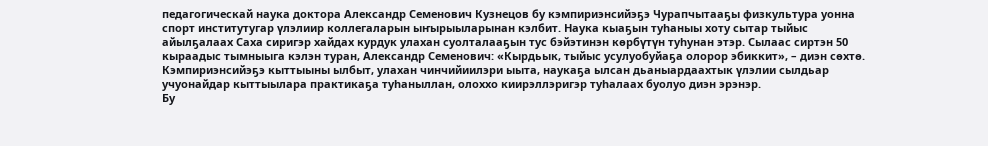педагогическай наука доктора Александр Семенович Кузнецов бу кэмпириэнсийэҕэ Чурапчытааҕы физкультура уонна спорт институтугар үлэлиир коллегаларын ыҥырыыларынан кэлбит. Наука кыаҕын туһаныы хоту сытар тыйыс айылҕалаах Саха сиригэр хайдах курдук улахан суолталааҕын тус бэйэтинэн көрбүтүн туһунан этэр. Сылаас сиртэн 50 кыраадыс тымныыга кэлэн туран, Александр Семенович: «Кырдьык, тыйыс усулуобуйаҕа олорор эбиккит», – диэн сөхтө. Кэмпириэнсийэҕэ кыттыыны ылбыт, улахан чинчийиилэри ыыта, наукаҕа ылсан дьаныардаахтык үлэлии сылдьар учуонайдар кыттыылара практикаҕа туһаныллан, олоххо киирэллэригэр туһалаах буолуо диэн эрэнэр.
Бу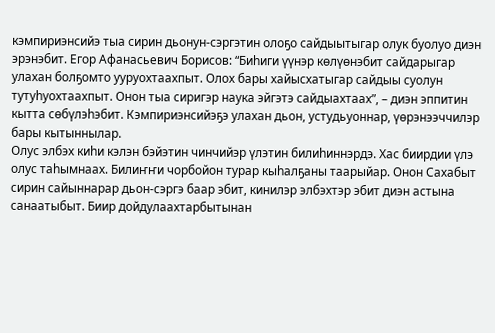кэмпириэнсийэ тыа сирин дьонун-сэргэтин олоҕо сайдыытыгар олук буолуо диэн эрэнэбит. Егор Афанасьевич Борисов: “Биһиги үүнэр көлүөнэбит сайдарыгар улахан болҕомто ууруохтаахпыт. Олох бары хайысхатыгар сайдыы суолун тутуһуохтаахпыт. Онон тыа сиригэр наука эйгэтэ сайдыахтаах”, – диэн эппитин кытта сөбүлэһэбит. Кэмпириэнсийэҕэ улахан дьон, устудьуоннар, үөрэнээччилэр бары кытыннылар.
Олус элбэх киһи кэлэн бэйэтин чинчийэр үлэтин билиһиннэрдэ. Хас биирдии үлэ олус таһымнаах. Билиҥҥи чорбойон турар кыһалҕаны таарыйар. Онон Сахабыт сирин сайыннарар дьон-сэргэ баар эбит, кинилэр элбэхтэр эбит диэн астына санаатыбыт. Биир дойдулаахтарбытынан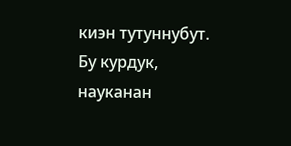киэн тутуннубут.
Бу курдук, науканан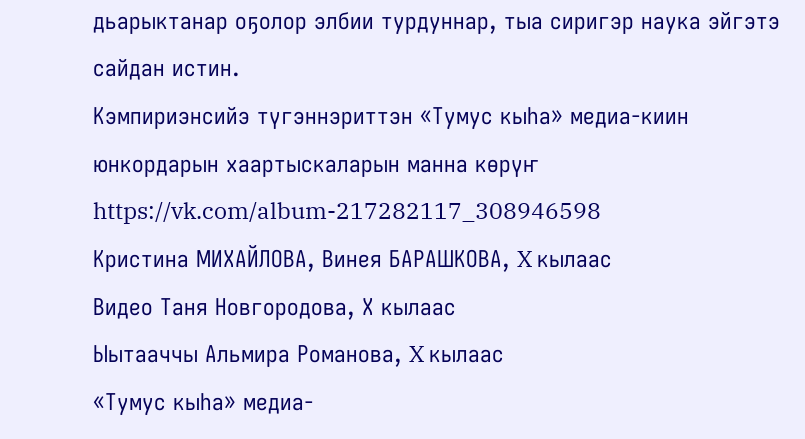дьарыктанар оҕолор элбии турдуннар, тыа сиригэр наука эйгэтэ сайдан истин.
Кэмпириэнсийэ түгэннэриттэн «Тумус кыһа» медиа-киин юнкордарын хаартыскаларын манна көрүҥ https://vk.com/album-217282117_308946598
Кристина МИХАЙЛОВА, Винея БАРАШКОВА, X кылаас
Видео Таня Новгородова, Х кылаас
Ыытааччы Альмира Романова, X кылаас
«Тумус кыһа» медиа-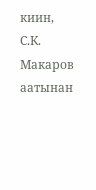киин,
С.К. Макаров аатынан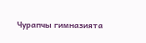Чурапчы гимназията